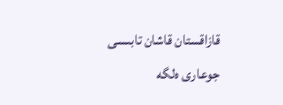قازاقستان قاشان تابىسى جوعارى ەلگە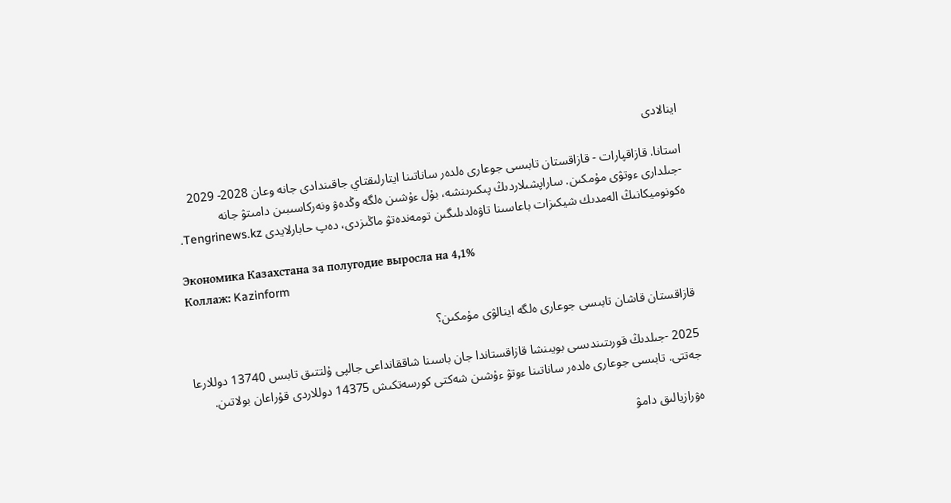اينالادى

استانا. قازاقپارات - قازاقستان تابىسى جوعارى ەلدەر ساناتىنا ايتارلىقتاي جاقىندادى جانە وعان 2028- 2029 -جىلدارى ءوتۋى مۇمكىن. ساراپشىلاردىڭ پىكىرىنشە، بۇل ءۇشىن ەلگە وڭدەۋ ونەركاسىبىن دامىتۋ جانە ەكونوميكانىڭ الەمدىك شيكىزات باعاسىنا تاۋەلدىلىگىن تومەندەتۋ ماڭىزدى، دەپ حابارلايدى Tengrinews.kz.

Экономика Казахстана за полугодие выросла на 4,1%
Коллаж: Kazinform

قازاقستان قاشان تابىسى جوعارى ەلگە اينالۋى مۇمكىن؟

2025 -جىلدىڭ قورىتىندىسى بويىنشا قازاقستاندا جان باسىنا شاققانداعى جالپى ۇلتتىق تابىس 13740 دوللارعا جەتتى. تابىسى جوعارى ەلدەر ساناتىنا ءوتۋ ءۇشىن شەكتى كورسەتكىش 14375 دوللاردى قۇراعان بولاتىن.

ەۋرازيالىق دامۋ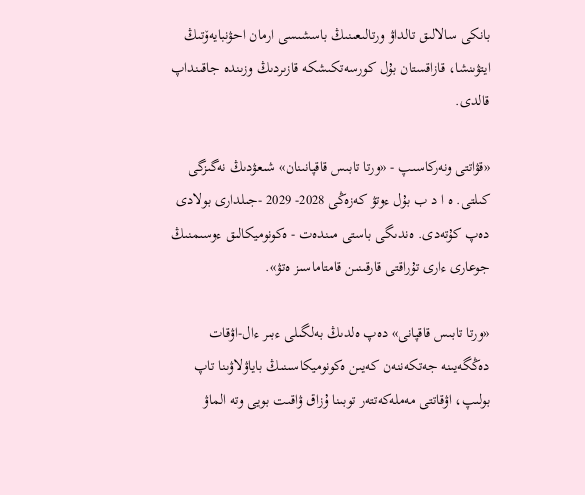بانكى سالالىق تالداۋ ورتالىعىنىڭ باسشىسى ارمان احۋنبايەۆتىڭ ايتۋىنشا، قازاقستان بۇل كورسەتكىشكە قازىردىڭ وزىندە جاقىنداپ قالدى.

«قۋاتتى ونەركاسىپ - «ورتا تابىس قاقپانىنان» شىعۋدىڭ نەگىزگى كىلتى. ە ا د ب بۇل ءوتۋ كەزەڭى 2028- 2029 -جىلدارى بولادى دەپ كۇتەدى. ەندىگى باستى مىندەت - ەكونوميكالىق ءوسىمنىڭ جوعارى ءارى تۇراقتى قارقىنىن قامتاماسىز ەتۋ».

«ورتا تابىس قاقپانى» دەپ ەلدىڭ بەلگىلى ءبىر ءال-اۋقات دەڭگەيىنە جەتكەننەن كەيىن ەكونوميكاسىنىڭ باياۋلاۋىنا تاپ بولىپ، اۋقاتتى مەملەكەتتەر توبىنا ۇزاق ۋاقىت بويى وتە الماۋ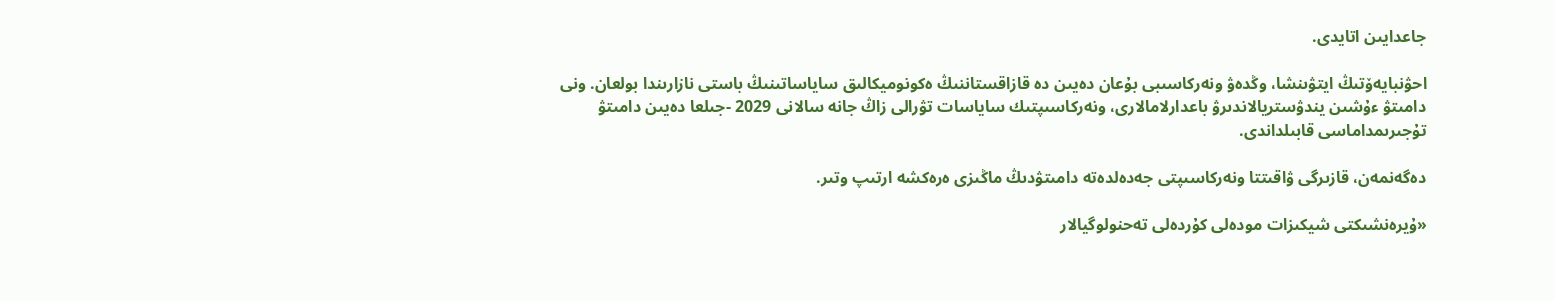جاعدايىن اتايدى.

احۋنبايەۆتىڭ ايتۋىنشا، وڭدەۋ ونەركاسىبى بۇعان دەيىن دە قازاقستاننىڭ ەكونوميكالىق ساياساتىنىڭ باستى نازارىندا بولعان. ونى دامىتۋ ءۇشىن يندۋستريالاندىرۋ باعدارلامالارى، ونەركاسىپتىك ساياسات تۋرالى زاڭ جانە سالانى 2029 -جىلعا دەيىن دامىتۋ تۇجىرىمداماسى قابىلداندى.

دەگەنمەن، قازىرگى ۋاقىتتا ونەركاسىپتى جەدەلدەتە دامىتۋدىڭ ماڭىزى ەرەكشە ارتىپ وتىر.

«ۇيرەنشىكتى شيكىزات مودەلى كۇردەلى تەحنولوگيالار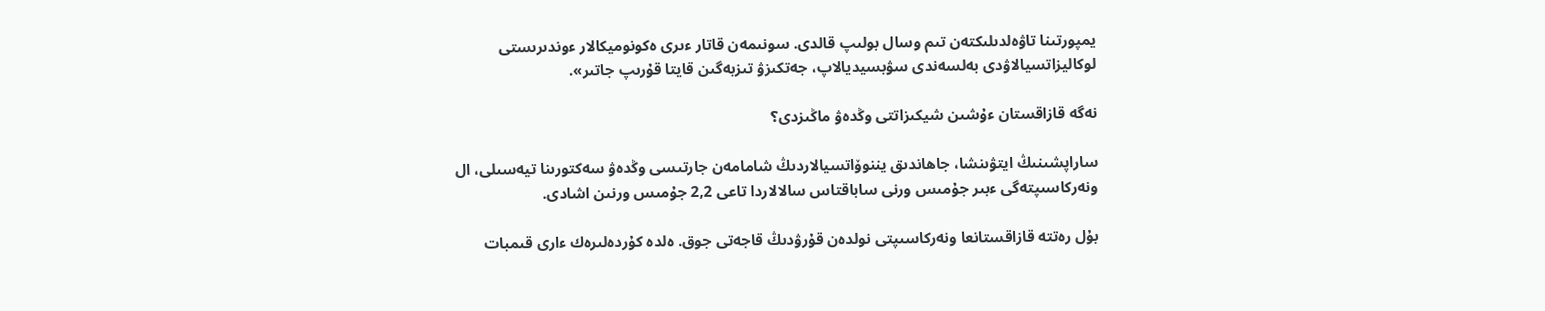يمپورتىنا تاۋەلدىلىكتەن تىم وسال بولىپ قالدى. سونىمەن قاتار ءىرى ەكونوميكالار ءوندىرىستى لوكاليزاتسيالاۋدى بەلسەندى سۋبسيديالاپ، جەتكىزۋ تىزبەگىن قايتا قۇرىپ جاتىر».

نەگە قازاقستان ءۇشىن شيكىزاتتى وڭدەۋ ماڭىزدى؟

ساراپشىنىڭ ايتۋىنشا، جاھاندىق يننوۆاتسيالاردىڭ شامامەن جارتىسى وڭدەۋ سەكتورىنا تيەسىلى، ال ونەركاسىپتەگى ءبىر جۇمىس ورنى ساباقتاس سالالاردا تاعى 2,2 جۇمىس ورنىن اشادى.

بۇل رەتتە قازاقستانعا ونەركاسىپتى نولدەن قۇرۋدىڭ قاجەتى جوق. ەلدە كۇردەلىرەك ءارى قىمبات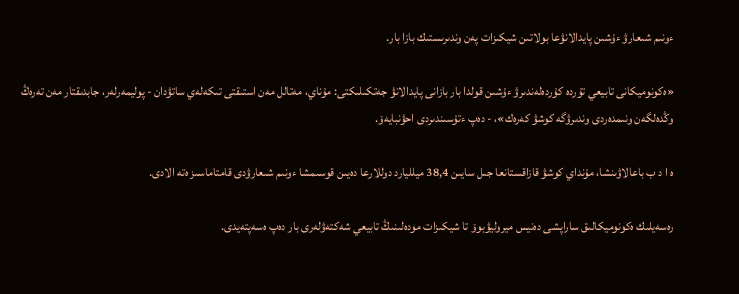ءونىم شىعارۋ ءۇشىن پايدالانۋعا بولاتىن شيكىزات پەن وندىرىستىك بازا بار.

«ەكونوميكانى تابيعي تۇردە كۇردەلەندىرۋ ءۇشىن قولدا بار بازانى پايدالانۋ جەتكىلىكتى: مۇناي، مەتالل مەن استىقتى تىكەلەي ساتۋدان - پوليمەرلەر، جابدىقتار مەن تەرەڭ وڭدەلگەن ونىمدەردى وندىرۋگە كوشۋ كەرەك»، - دەپ ءتۇسىندىردى احۋنبايەۆ.

ە ا د ب باعالاۋىنشا، مۇنداي كوشۋ قازاقستانعا جىل سايىن 38,4 ميلليارد دوللارعا دەيىن قوسىمشا ءونىم شىعارۋدى قامتاماسىز ەتە الادى.

رەسەيلىك ەكونوميكالىق ساراپشى دەنيس ميروليۋبوۆ تا شيكىزات مودەلىنىڭ تابيعي شەكتەۋلەرى بار دەپ ەسەپتەيدى.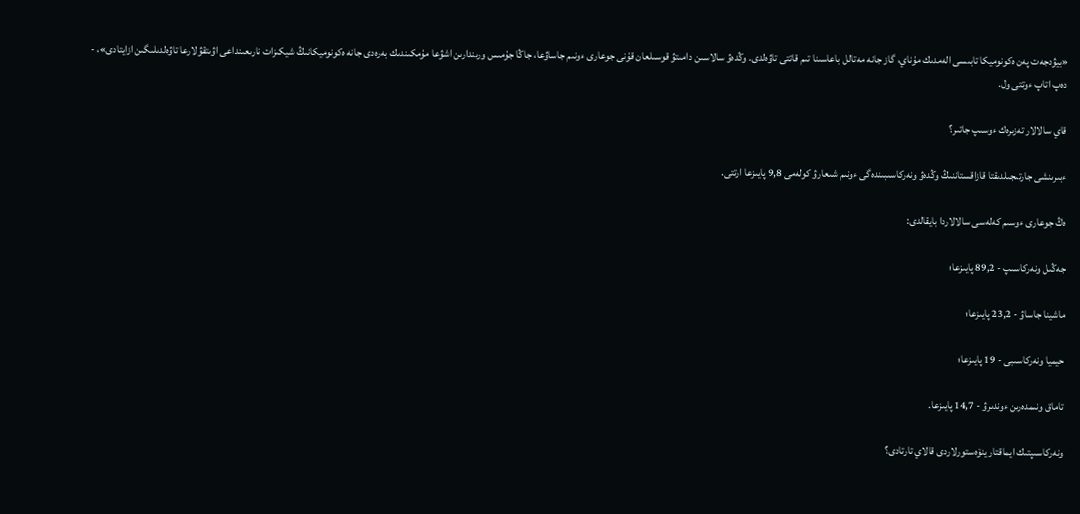«بيۋدجەت پەن ەكونوميكا تابىسى الەمدىك مۇناي، گاز جانە مەتالل باعاسىنا تىم قاتتى تاۋەلدى. وڭدەۋ سالاسىن دامىتۋ قوسىلعان قۇنى جوعارى ءونىم جاساۋعا، جاڭا جۇمىس ورىندارىن اشۋعا مۇمكىندىك بەرەدى جانە ەكونوميكانىڭ شيكىزات نارىعىنداعى اۋىتقۋلارعا تاۋەلدىلىگىن ازايتادى»، - دەپ اتاپ ءوتتى ول.

قاي سالالار تەزىرەك ءوسىپ جاتىر؟

ءبىرىنشى جارتىجىلدىقتا قازاقستاننىڭ وڭدەۋ ونەركاسىبىندەگى ءونىم شىعارۋ كولەمى 9,8 پايىزعا ارتتى.

ەڭ جوعارى ءوسىم كەلەسى سالالاردا بايقالدى:

جەڭىل ونەركاسىپ - 89,2 پايىزعا؛

ماشينا جاساۋ - 23,2 پايىزعا؛

حيميا ونەركاسىبى - 19 پايىزعا؛

تاماق ونىمدەرىن ءوندىرۋ - 14,7 پايىزعا.

ونەركاسىپتىك ايماقتار ينۆەستورلاردى قالاي تارتادى؟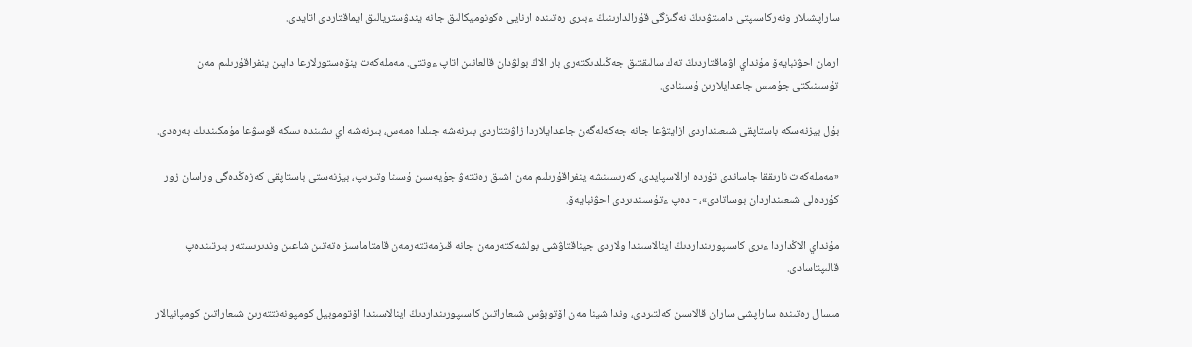ساراپشىلار ونەركاسىپتى دامىتۋدىڭ نەگىزگى قۇرالدارىنىڭ ءبىرى رەتىندە ارنايى ەكونوميكالىق جانە يندۋستريالىق ايماقتاردى اتايدى.

ارمان احۋنبايەۆ مۇنداي اۋماقتاردىڭ تەك سالىقتىق جەڭىلدىكتەرى بار الاڭ بولۋدان قالعانىن اتاپ ءوتتى. مەملەكەت ينۆەستورلارعا دايىن ينفراقۇرىلىم مەن تۇسىنىكتى جۇمىس جاعدايلارىن ۇسىنادى.

بۇل بيزنەسكە باستاپقى شىعىنداردى ازايتۋعا جانە جەكەلەگەن جاعدايلاردا زاۋىتتاردى بىرنەشە جىلدا ەمەس، بىرنەشە اي ىشىندە ىسكە قوسۋعا مۇمكىندىك بەرەدى.

«مەملەكەت نارىققا جاساندى تۇردە ارالاسپايدى، كەرىسىنشە ينفراقۇرىلىم مەن اشىق رەتتەۋ جۇيەسىن ۇسىنا وتىرىپ، بيزنەستى باستاپقى كەزەڭدەگى وراسان زور كۇردەلى شىعىنداردان بوساتادى»، - دەپ ءتۇسىندىردى احۋنبايەۆ.

مۇنداي الاڭداردا ءىرى كاسىپورىنداردىڭ اينالاسىندا ولاردى جيناقتاۋشى بولشەكتەرمەن جانە قىزمەتتەرمەن قامتاماسىز ەتەتىن شاعىن وندىرىستەر بىرتىندەپ قالىپتاسادى.

مىسال رەتىندە ساراپشى ساران قالاسىن كەلتىردى، وندا شينا مەن اۆتوبۋس شىعاراتىن كاسىپورىنداردىڭ اينالاسىندا اۆتوموبيل كومپونەنتتەرىن شىعاراتىن كومپانيالار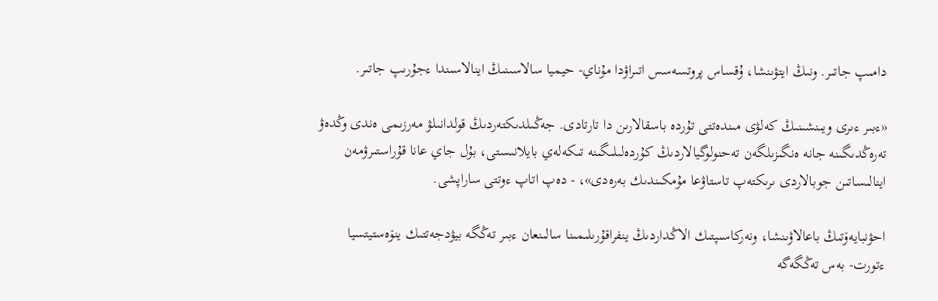دامىپ جاتىر. ونىڭ ايتۋىنشا، ۇقساس پروتسەسس اتىراۋدا مۇناي- حيميا سالاسىنىڭ اينالاسىندا ءجۇرىپ جاتىر.

«ءبىر ءىرى ويىنشىنىڭ كەلۋى مىندەتتى تۇردە باسقالارىن دا تارتادى. جەڭىلدىكتەردىڭ قولدانىلۋ مەرزىمى ەندى وڭدەۋ تەرەڭدىگىنە جانە ەنگىزىلگەن تەحنولوگيالاردىڭ كۇردەلىلىگىنە تىكەلەي بايلانىستى، بۇل جاي عانا قۇراستىرۋمەن اينالىساتىن جوبالاردى ىرىكتەپ تاستاۋعا مۇمكىندىك بەرەدى»، - دەپ اتاپ ءوتتى ساراپشى.

احۋنبايەۆتىڭ باعالاۋىنشا، ونەركاسىپتىك الاڭداردىڭ ينفراقۇرىلىمىنا سالىنعان ءبىر تەڭگە بيۋدجەتتىك ينۆەستيتسيا ءتورت- بەس تەڭگەگە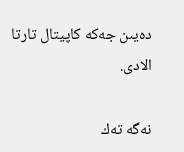دەيىن جەكە كاپيتال تارتا الادى.

نەگە تەك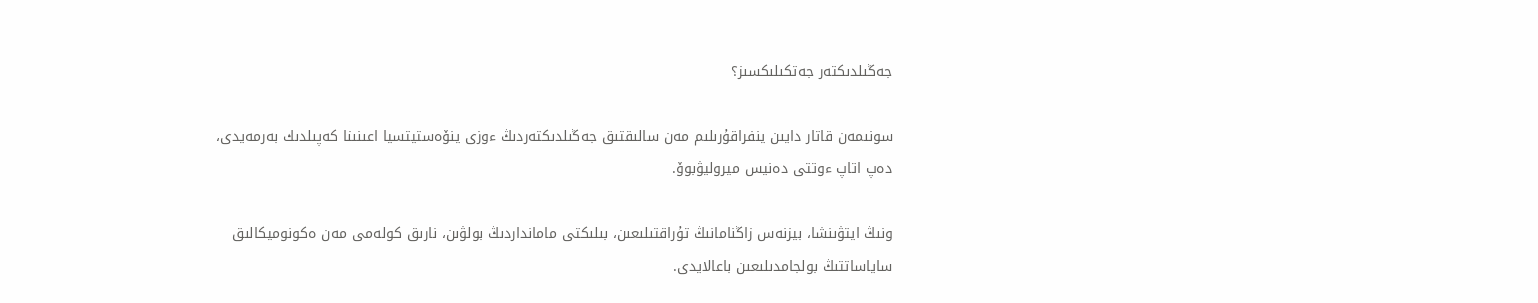جەڭىلدىكتەر جەتكىلىكسىز؟

سونىمەن قاتار دايىن ينفراقۇرىلىم مەن سالىقتىق جەڭىلدىكتەردىڭ ءوزى ينۆەستيتسيا اعىنىنا كەپىلدىك بەرمەيدى، دەپ اتاپ ءوتتى دەنيس ميروليۋبوۆ.

ونىڭ ايتۋىنشا، بيزنەس زاڭنامانىڭ تۇراقتىلىعىن، بىلىكتى مامانداردىڭ بولۋىن، نارىق كولەمى مەن ەكونوميكالىق ساياساتتىڭ بولجامدىلىعىن باعالايدى.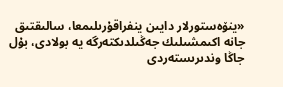«ينۆەستورلار دايىن ينفراقۇرىلىمعا، سالىقتىق جانە اكىمشىلىك جەڭىلدىكتەرگە يە بولادى، بۇل جاڭا وندىرىستەردى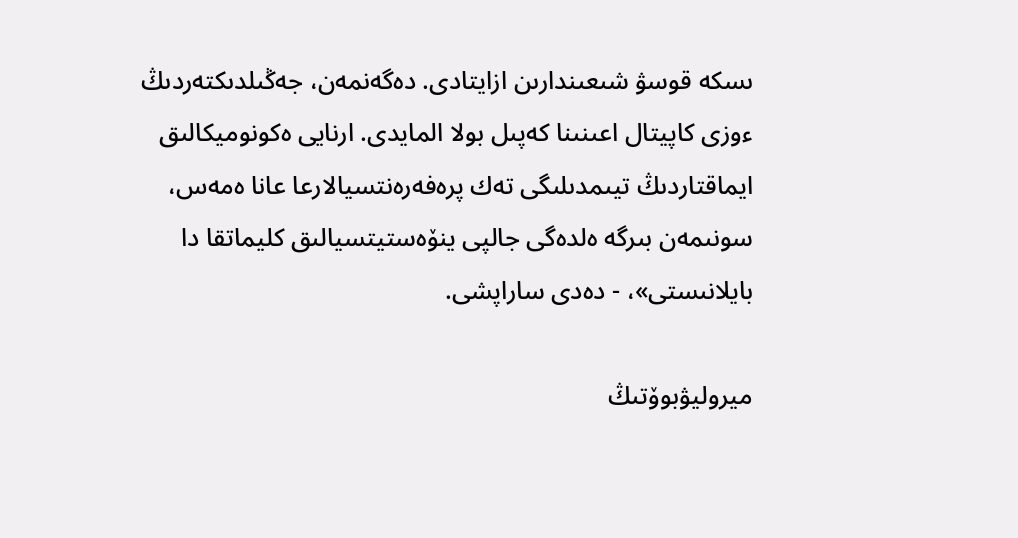ىسكە قوسۋ شىعىندارىن ازايتادى. دەگەنمەن، جەڭىلدىكتەردىڭ ءوزى كاپيتال اعىنىنا كەپىل بولا المايدى. ارنايى ەكونوميكالىق ايماقتاردىڭ تيىمدىلىگى تەك پرەفەرەنتسيالارعا عانا ەمەس، سونىمەن بىرگە ەلدەگى جالپى ينۆەستيتسيالىق كليماتقا دا بايلانىستى»، - دەدى ساراپشى.

ميروليۋبوۆتىڭ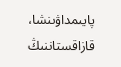پايىمداۋىنشا، قازاقستاننىڭ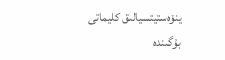ينۆەستيتسيالىق كليماتى بۇگىندە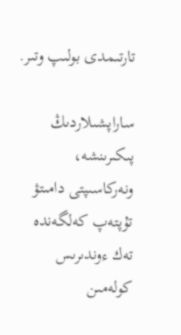تارتىمدى بولىپ وتىر.

ساراپشىلاردىڭ پىكىرىنشە، ونەركاسىپتى دامىتۋ تۇپتەپ كەلگەندە تەك ءوندىرىس كولەمىن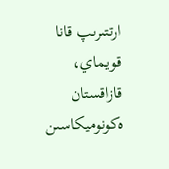ارتتىرىپ قانا قويماي، قازاقستان ەكونوميكاسىن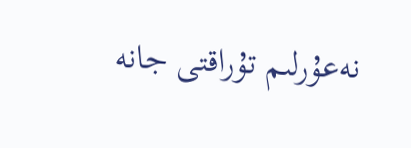نەعۇرلىم تۇراقتى جانە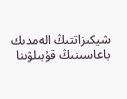شيكىزاتتىڭ الەمدىك باعاسىنىڭ قۇبىلۋىنا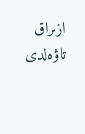ازىراق تاۋەلدى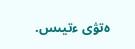ەتۋى ءتيىس.